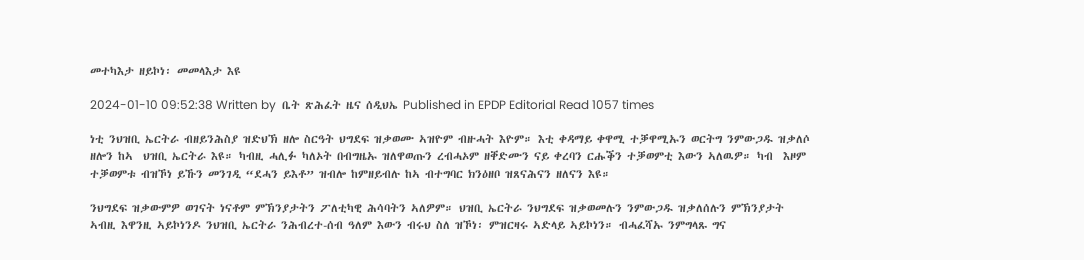መተካእታ ዘይኮነ፡ መመላእታ እዩ

2024-01-10 09:52:38 Written by  ቤት ጽሕፈት ዜና ሰዲህኤ Published in EPDP Editorial Read 1057 times

ነቲ ንህዝቢ ኤርትራ ብዘይንሕስያ ዝድህኽ ዘሎ ስርዓት ህግደፍ ዝቃወሙ ኣዝዮም ብዙሓት እዮም። እቲ ቀዳማይ ቀዋሚ ተቓዋሚኡን ወርትግ ንምውጋዱ ዝቃለሶ ዘሎን ከኣ  ህዝቢ ኤርትራ እዩ። ካብዚ ሓሊፉ ካለኦት በብግዜኡ ዝለዋወጡን ረብሓኦም ዘቐድሙን ናይ ቀረባን ርሑቕን ተቓወምቲ እውን ኣለዉዎ። ካብ  እዞም ተቓወምቱ ብዝኾነ ይኹን መንገዲ “ደሓን ይእቶ” ዝብሎ ከምዘይብሉ ከኣ ብተግባር ክንዕዘቦ ዝጸናሕናን ዘለናን እዩ።

ንህግደፍ ዝቃውምዎ ወገናት ነናቶም ምኽንያታትን ፖለቲካዊ ሕሳባትን ኣለዎም። ህዝቢ ኤርትራ ንህግደፍ ዝቃወመሉን ንምውጋዱ ዝቃለሰሉን ምኽንያታት  ኣብዚ እዋንዚ ኣይኮነንዶ ንህዝቢ ኤርትራ ንሕብረተ-ሰብ ዓለም እውን ብሩህ ስለ ዝኾነ፡ ምዝርዛሩ ኣድላይ ኣይኮነን። ብሓፈሻኡ ንምግላጹ ግና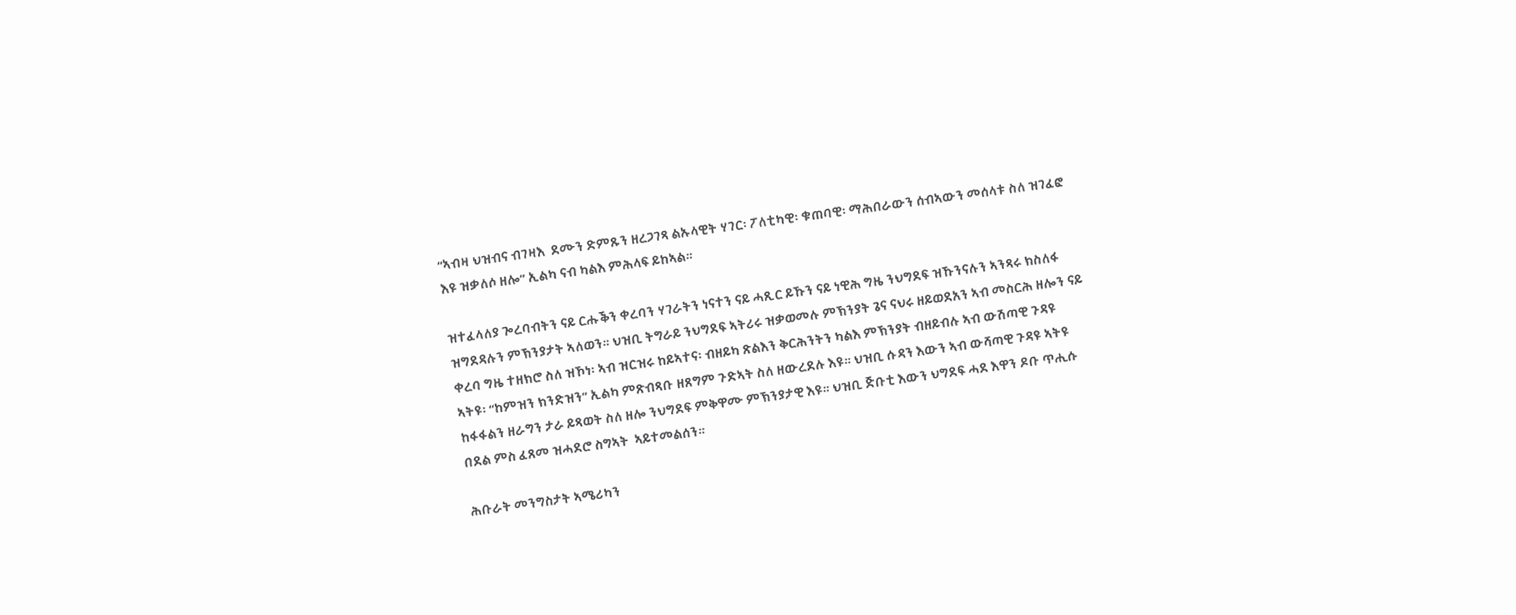“ኣብዛ ህዝብና ብገዛእ  ደሙን ድምጹን ዘረጋገጻ ልኡላዊት ሃገር፡ ፖለቲካዊ፡ ቁጠባዊ፡ ማሕበራውን ሰብኣውን መሰላቱ ስለ ዝገፈፎ እዩ ዝቃለሶ ዘሎ” ኢልካ ናብ ካልእ ምሕላፍ ይከኣል።

ዝተፈላለያ ጐረባብትን ናይ ርሑቕን ቀረባን ሃገራትን ነናተን ናይ ሓጺር ይኹን ናይ ነዊሕ ግዜ ንህግደፍ ዝኹንናሉን ኣንጻሩ ክስለፋ ዝግደዳሉን ምኽንያታት ኣለወን። ህዝቢ ትግራይ ንህግደፍ ኣትሪሩ ዝቃወመሉ ምኽንያት ጌና ናህሩ ዘይወደአን ኣብ መስርሕ ዘሎን ናይ ቀረባ ግዜ ተዘክሮ ስለ ዝኾነ፡ ኣብ ዝርዝሩ ከይኣተና፡ ብዘይካ ጽልእን ቅርሕንትን ካልእ ምኽንያት ብዘይብሉ ኣብ ውሽጣዊ ጉዳዩ ኣትዩ፡ “ከምዝን ክንድዝን” ኢልካ ምጽብጻቡ ዘጸግም ጉድኣት ስለ ዘውረደሉ እዩ። ህዝቢ ሱዳን እውን ኣብ ውሻጣዊ ጉዳዩ ኣትዩ ከፋፋልን ዘራግን ታራ ይጻወት ስለ ዘሎ ንህግደፍ ምቅዋሙ ምኽንያታዊ እዩ። ህዝቢ ጅቡቲ እውን ህግደፍ ሓደ እዋን ዶቡ ጥሒሱ በደል ምስ ፈጸመ ዝሓደሮ ስግኣት  ኣይተመልሰን።

ሕቡራት መንግስታት ኣሜሪካን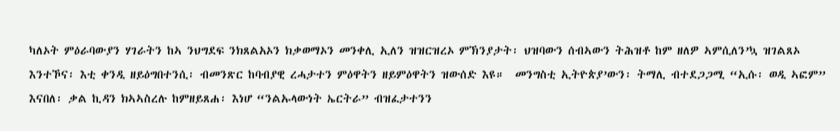ካለኦት ምዕራባውያን ሃገራትን ከኣ ንህግደፍ ንክጸልአኦን ክቃወማኦን መንቀሊ ኢለን ዝዝርዝረኦ ምኽንያታት፡ ህዝባውን ሰብኣውን ትሕዝቶ ከም ዘለዎ ኣምሲለን’ኳ ዝገልጸኦ እንተኾና፡ እቲ ቀንዲ ዘይዕግበተንሲ፡ ብመንጽር ከባብያዊ ረሓታተን ምዕዋትን ዘይምዕዋትን ዝውሰድ እዩ።  መንግስቲ ኢትዮጵያ’ውን፡ ትማሊ ብተደጋጋሚ “ኢሱ፡ ወዲ ኣፎም” እናበለ፡ ቃል ኪዳን ክኣኣስረሉ ከምዘይጸሐ፡ እነሆ “ንልኡላውነት ኤርትራ” ብዝፈታተንን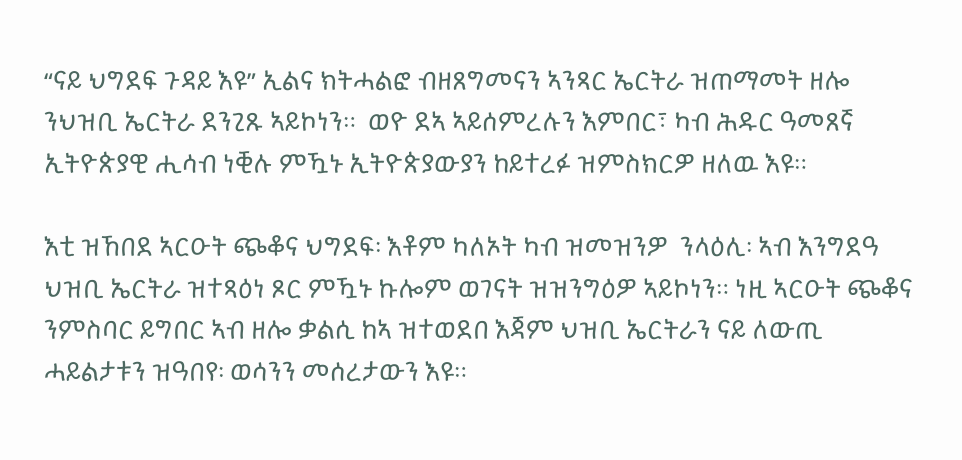“ናይ ህግደፍ ጉዳይ እዩ” ኢልና ክትሓልፎ ብዘጸግመናን ኣንጻር ኤርትራ ዝጠማመት ዘሎ ንህዝቢ ኤርትራ ደንጊጹ ኣይኮነን።  ወዮ ደኣ ኣይሰምረሉን እምበር፣ ካብ ሕዱር ዓመጸኛ ኢትዮጵያዊ ሒሳብ ነቒሉ ምዃኑ ኢትዮጵያውያን ከይተረፉ ዝምስክርዎ ዘለዉ እዩ።

እቲ ዝኸበደ ኣርዑት ጭቆና ህግደፍ፡ እቶም ካለኦት ካብ ዝመዝንዎ  ንላዕሊ፡ ኣብ እንግደዓ ህዝቢ ኤርትራ ዝተጻዕነ ጾር ምዃኑ ኩሎም ወገናት ዝዝንግዕዎ ኣይኮነን። ነዚ ኣርዑት ጭቆና ንምስባር ይግበር ኣብ ዘሎ ቃልሲ ከኣ ዝተወደበ እጃም ህዝቢ ኤርትራን ናይ ለውጢ ሓይልታቱን ዝዓበየ፡ ወሳንን መሰረታውን እዩ።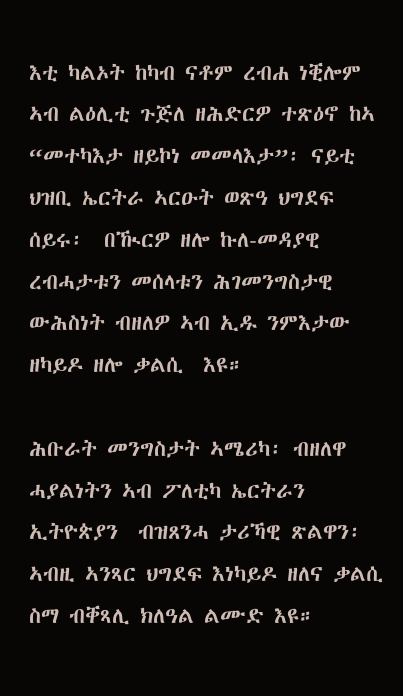እቲ ካልኦት ከካብ ናቶም ረብሐ ነቒሎም ኣብ ልዕሊቲ ጉጅለ ዘሕድርዎ ተጽዕኖ ከኣ “መተካእታ ዘይኮነ መመላእታ”፡ ናይቲ ህዝቢ ኤርትራ ኣርዑት ወጽዓ ህግደፍ ሰይሩ፡  በዂርዎ ዘሎ ኩለ-መዳያዊ ረብሓታቱን መሰላቱን ሕገመንግስታዊ ውሕስነት ብዘለዎ ኣብ ኢዱ ንምእታው ዘካይዶ ዘሎ ቃልሲ  እዩ።

ሕቡራት መንግስታት ኣሜሪካ፡ ብዘለዋ ሓያልነትን ኣብ ፖለቲካ ኤርትራን ኢትዮጵያን  ብዝጸንሓ ታሪኻዊ ጽልዋን፡ ኣብዚ ኣንጻር ህግደፍ እነካይዶ ዘለና ቃልሲ ስማ ብቐጻሊ ክለዓል ልሙድ እዩ።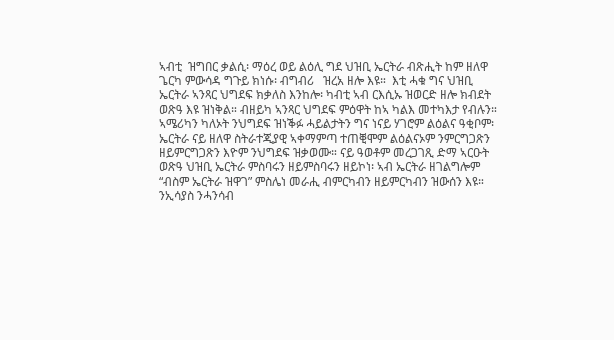ኣብቲ  ዝግበር ቃልሲ፡ ማዕረ ወይ ልዕሊ ግደ ህዝቢ ኤርትራ ብጽሒት ከም ዘለዋ ጌርካ ምውሳዳ ግጉይ ክነሱ፡ ብግብሪ   ዝረአ ዘሎ እዩ።  እቲ ሓቁ ግና ህዝቢ ኤርትራ ኣንጻር ህግደፍ ክቃለስ እንከሎ፡ ካብቲ ኣብ ርእሲኡ ዝወርድ ዘሎ ክብደት ወጽዓ እዩ ዝነቅል። ብዘይካ ኣንጻር ህግደፍ ምዕዋት ከኣ ካልእ መተካእታ የብሉን።  ኣሜሪካን ካለኦት ንህግደፍ ዝነቕፉ ሓይልታትን ግና ነናይ ሃገሮም ልዕልና ዓቂቦም፡ ኤርትራ ናይ ዘለዋ ስትራተጂያዊ ኣቀማምጣ ተጠቒሞም ልዕልናኦም ንምርግጋጽን ዘይምርግጋጽን እዮም ንህግደፍ ዝቃወሙ። ናይ ዓወቶም መረጋገጺ ድማ ኣርዑት ወጽዓ ህዝቢ ኤርትራ ምስባሩን ዘይምስባሩን ዘይኮነ፡ ኣብ ኤርትራ ዘገልግሎም “ብስም ኤርትራ ዝዋገ” ምስሌነ መራሒ ብምርካብን ዘይምርካብን ዝውሰን እዩ። ንኢሳያስ ንሓንሳብ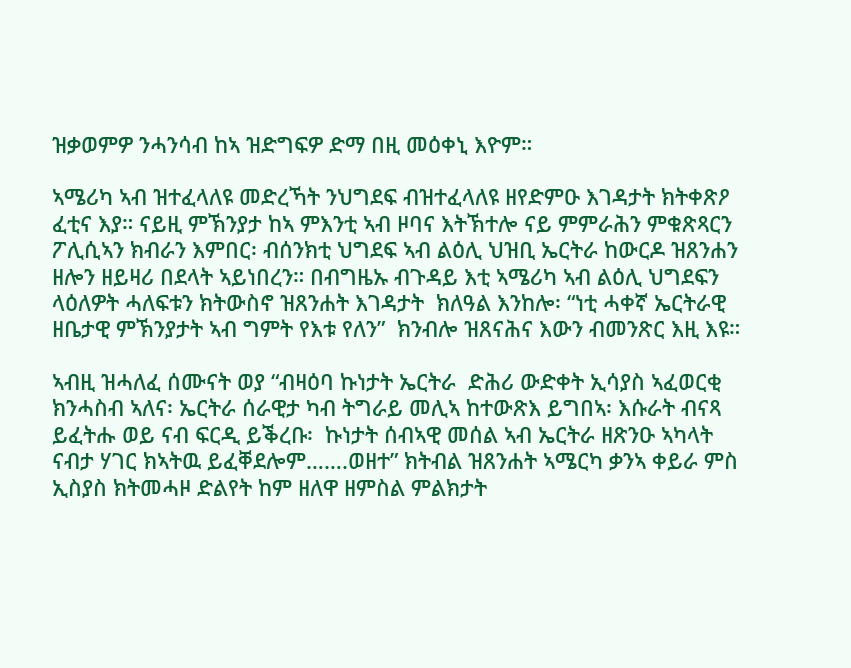ዝቃወምዎ ንሓንሳብ ከኣ ዝድግፍዎ ድማ በዚ መዕቀኒ እዮም።

ኣሜሪካ ኣብ ዝተፈላለዩ መድረኻት ንህግደፍ ብዝተፈላለዩ ዘየድምዑ እገዳታት ክትቀጽዖ ፈቲና እያ። ናይዚ ምኽንያታ ከኣ ምእንቲ ኣብ ዞባና እትኽተሎ ናይ ምምራሕን ምቁጽጻርን ፖሊሲኣን ክብራን እምበር፡ ብሰንክቲ ህግደፍ ኣብ ልዕሊ ህዝቢ ኤርትራ ከውርዶ ዝጸንሐን ዘሎን ዘይዛሪ በደላት ኣይነበረን። በብግዜኡ ብጉዳይ እቲ ኣሜሪካ ኣብ ልዕሊ ህግደፍን ላዕለዎት ሓለፍቱን ክትውስኖ ዝጸንሐት እገዳታት  ክለዓል እንከሎ፡ “ነቲ ሓቀኛ ኤርትራዊ ዘቤታዊ ምኽንያታት ኣብ ግምት የእቱ የለን”  ክንብሎ ዝጸናሕና እውን ብመንጽር እዚ እዩ።

ኣብዚ ዝሓለፈ ሰሙናት ወያ “ብዛዕባ ኩነታት ኤርትራ  ድሕሪ ውድቀት ኢሳያስ ኣፈወርቂ ክንሓስብ ኣለና፡ ኤርትራ ሰራዊታ ካብ ትግራይ መሊኣ ከተውጽእ ይግበኣ፡ እሱራት ብናጻ ይፈትሑ ወይ ናብ ፍርዲ ይቕረቡ፡  ኩነታት ሰብኣዊ መሰል ኣብ ኤርትራ ዘጽንዑ ኣካላት ናብታ ሃገር ክኣትዉ ይፈቐደሎም…….ወዘተ” ክትብል ዝጸንሐት ኣሜርካ ቃንኣ ቀይራ ምስ ኢስያስ ክትመሓዞ ድልየት ከም ዘለዋ ዘምስል ምልክታት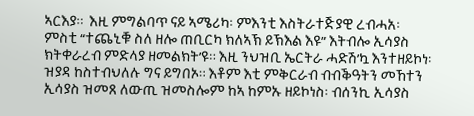ኣርእያ።  እዚ ምግልባጥ ናይ ኣሜሪካ፡ ምእንቲ እስትራተጅያዊ ረብሓአ፡ ምስቲ “ተጨኒቑ ስለ ዘሎ ጠቢርካ ክለኣኽ ይኽእል እዩ” እትብሎ ኢሳያስ ክትቀራረብ ምድላያ ዘመልክት’ዩ። እዚ ንህዝቢ ኤርትራ ሓድሽ’ኳ እንተዘይኮነ፡ ዝያዳ ከስተብህለሉ ግና ይግበኦ። እቶም እቲ ምቅርራብ ብብቕዓትን መኸተን ኢሳያስ ዝመጸ ለውጢ ዝመስሎም ከኣ ከምኡ ዘይኮነስ፡ ብሰንኪ ኢሳያስ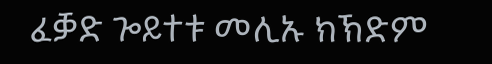ፈቓድ ጐይተቱ መሊኡ ክኽድም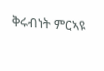ቅሩብነት ምርኣዩ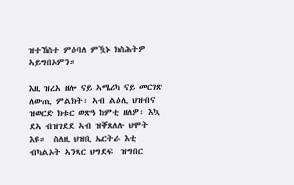ዝተኸስተ ምዕባለ ምዃኑ ክስሕትዎ ኣይግበኦምን።

እዚ ዝረአ ዘሎ ናይ ኣሜሪካ ናይ መርገጽ ለውጢ ምልክት፡ ኣብ ልዕሊ ህዝብና  ዝወርድ ክቱር ወጽዓ ከምቲ ዘለዎ፡ እኳ ደኣ ብዝገደደ ኣብ ዝቐጸለሉ ህሞት እዩ።  ስለዚ ህዝቢ ኤርትራ እቲ ብካልኦት ኣንጻር ህግደፍ  ዝግበር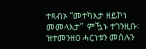ተጻብኦ “መተካእታ ዘይኮነ መመላእታ”  ምዃኑ ተገንዚቡ፡ ዝተመንዘዐ ሓርነቱን መሰሉን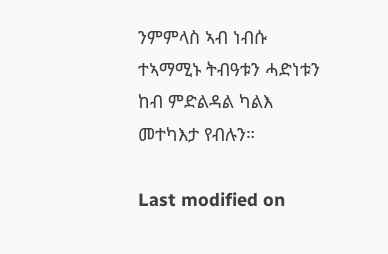ንምምላስ ኣብ ነብሱ ተኣማሚኑ ትብዓቱን ሓድነቱን ከብ ምድልዳል ካልእ መተካእታ የብሉን።

Last modified on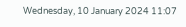Wednesday, 10 January 2024 11:07